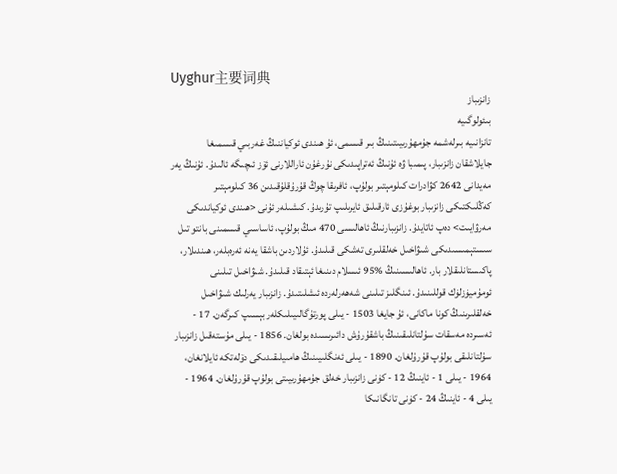Uyghur主要词典
زانزىباز
بىئولوگىيە
تانزانىيە بىرلەشمە جۇمھۇرىيىتىنىڭ بىر قىسمى، ئۇ ھىندى ئوكياننىڭ غەربىي قىسمىغا جايلاشقان زانزىبار، پىمىبا ۋە ئۇنىڭ ئەتراپىدىكى نۇرغۇن ئاراللارنى ئۆز ئىچىگە ئالىدۇ. ئۇنىڭ يەر مەيدانى 2642 كۋادرات كىلومېتىر بولۇپ، ئافرىقا چوڭ قۇرۇقلۇقىدىن 36 كىلومېتىر كەڭلىكتىكى زانزىبار بوغۇزى ئارقىلىق ئايرىلىپ تۇرىدۇ. كىشىلەر ئۇنى <ھىندى ئوكياندىكى مەرۋايىت> دەپ ئاتايدۇ. زانزىبارنىڭ ئاھالىسى 470 مىڭ بولۇپ، ئاساسىي قىسمىنى بانتو تىل سىستېمىسىدىكى شىۋاخىل خەلقلىرى تەشكى قىلىدۇ. ئۇلاردىن باشقا يەنە ئەرەبلەر، ھىندىلار، پاكىستانلىقلار بار. ئاھالىسىنىڭ %95 ئىسلام دىنىغا ئېتىقاد قىلىدۇ. شىۋاخىل تىلىنى ئومۇميۈزلۈك قوللىنىدۇ. ئىنگلىز تىلىنى شەھەرلەردە ئىشلىتىدۇ. زانزىبار يەرلىك شىۋاخىل خەلقلىرىنىڭ كونا ماكانى، ئۇ جايغا 1503 - يىلى پورتۇگالىيىلىكلەر بېسىپ كىرگەن. 17 - ئەسىردە مەسقات سۇلتانلىقىنىڭ باشقۇرۇش دائىرىسىدە بولغان. 1856 - يىلى مۇستەقىل زانزىبار سۇلتانلىقى بولۇپ قۇرۇلغان. 1890 - يىلى ئەنگلىيىنىڭ ھامىيلىقىدىكى دۆلەتكە ئايلانغان، 1964 - يىلى 1 - ئاينىڭ 12 - كۈنى زانزىبار خەلق جۇمھۇرىيىتى بولۇپ قۇرۇلغان. 1964 - يىلى 4 - ئاينىڭ 24 - كۈنى تانگانىكا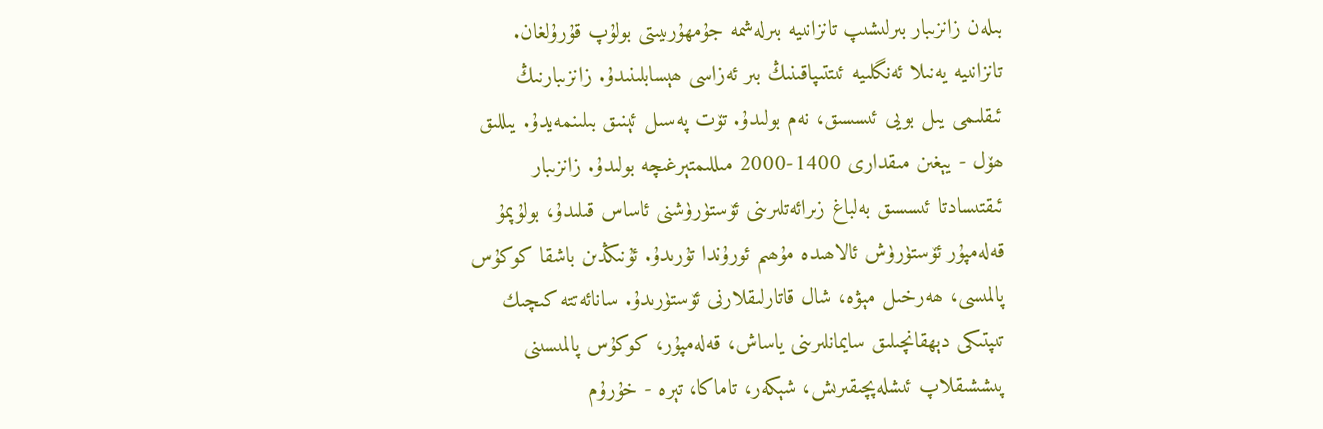بىلەن زانزىبار بىرلىشىپ تانزانىيە بىرلەشمە جۇمھۇرىيىتى بولۇپ قۇرۇلغان. تانزانىيە يەنىلا ئەنگلىيە ئىتتىپاقىنىڭ بىر ئەزاسى ھېسابلىنىدۇ. زانزىبارنىڭ ئىقلىمى يىل بويى ئىسسىق، نەم بولىدۇ. تۆت پەسىل ئېنىق بىلىنمەيدۇ. يىللىق ھۆل - يېغىن مىقدارى 1400-2000 مىللىمتېرغىچە بولىدۇ. زانزىبار ئىقتىسادتا ئىسسىق بەلباغ زىرائەتلىرىنى ئۆستۈرۈشنى ئاساس قىلىدۇ، بولۇپمۇ قەلەمپۇر ئۆستۈرۈش ئالاھىدە مۇھىم ئورۇندا تۇرىدۇ. ئۇنىڭدىن باشقا كوكۇس پالمىسى، ھەرخىل مېۋە، شال قاتارلىقلارنى ئۆستۈرىدۇ. سانائەتتە كىچىك تىپتىكى دېھقانچىلىق سايمانلىرىنى ياساش، قەلەمپۇر، كوكۇس پالمىسىنى پىششىقلاپ ئىشلەپچىقىرىش، شېكەر، تاماكا، تېرە - خۇرۇم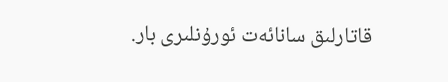قاتارلىق سانائەت ئورۇنلىرى بار.